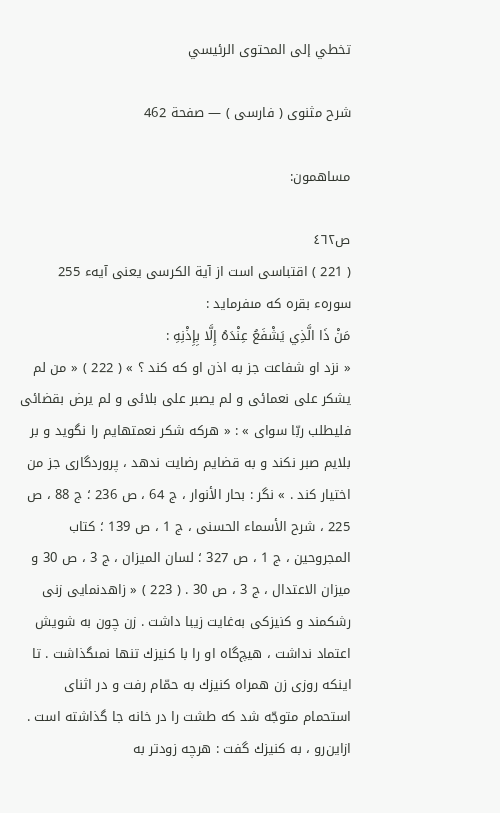تخطي إلى المحتوى الرئيسي

شرح مثنوى ( فارسى ) — صفحة 462

مساهمون:

ص٤٦٢
( 221 ) اقتباسى است از آية الكرسى يعنى آيهء 255 سورهء بقره كه مىفرمايد :
مَنْ ذَا الَّذِي يَشْفَعُ عِنْدَهُ إِلَّا بِإِذْنِهِ :
« نزد او شفاعت جز به اذن او كه كند ؟ » ( 222 ) « من لم يشكر على نعمائى و لم يصبر على بلائى و لم يرض بقضائى فليطلب ربّا سواى » : « هركه شكر نعمتهايم را نگويد و بر بلايم صبر نكند و به قضايم رضايت ندهد ، پروردگارى جز من اختيار كند . » نگر : بحار الأنوار ، ج 64 ، ص 236 ؛ ج 88 ، ص 225 ، شرح الأسماء الحسنى ، ج 1 ، ص 139 ؛ كتاب المجروحين ، ج 1 ، ص 327 ؛ لسان الميزان ، ج 3 ، ص 30 و ميزان الاعتدال ، ج 3 ، ص 30 . ( 223 ) « زاهدنمايى زنى رشكمند و كنيزكى به‌غايت زيبا داشت . زن چون به شويش اعتماد نداشت ، هيچ‌گاه او را با كنيزك تنها نمىگذاشت . تا اينكه روزى زن همراه كنيزك به حمّام رفت و در اثناى استحمام متوجّه شد كه طشت را در خانه جا گذاشته است . ازاين‌رو ، به كنيزك گفت : هرچه زودتر به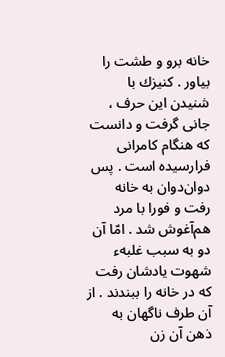خانه برو و طشت را بياور . كنيزك با شنيدن اين حرف ، جانى گرفت و دانست كه هنگام كامرانى فرارسيده است . پس دوان‌دوان به خانه رفت و فورا با مرد هم‌آغوش شد . امّا آن دو به سبب غلبهء شهوت يادشان رفت كه در خانه را ببندند . از آن طرف ناگهان به ذهن آن زن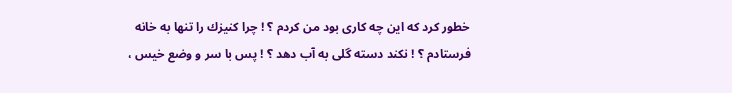خطور كرد كه اين چه كارى بود من كردم ؟ ! چرا كنيزك را تنها به خانه فرستادم ؟ ! نكند دسته گلى به آب دهد ؟ ! پس با سر و وضع خيس ،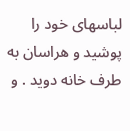لباسهاى خود را پوشيد و هراسان به طرف خانه دويد . و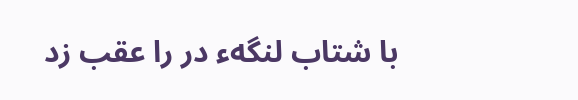با شتاب لنگهء در را عقب زد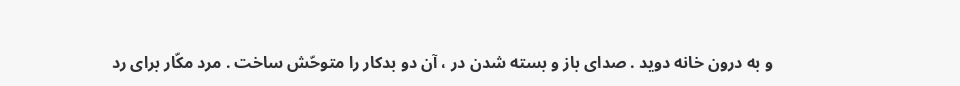و به درون خانه دويد . صداى باز و بسته شدن در ، آن دو بدكار را متوحّش ساخت . مرد مكّار براى رد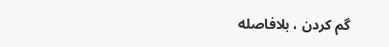گم كردن ، بلافاصله